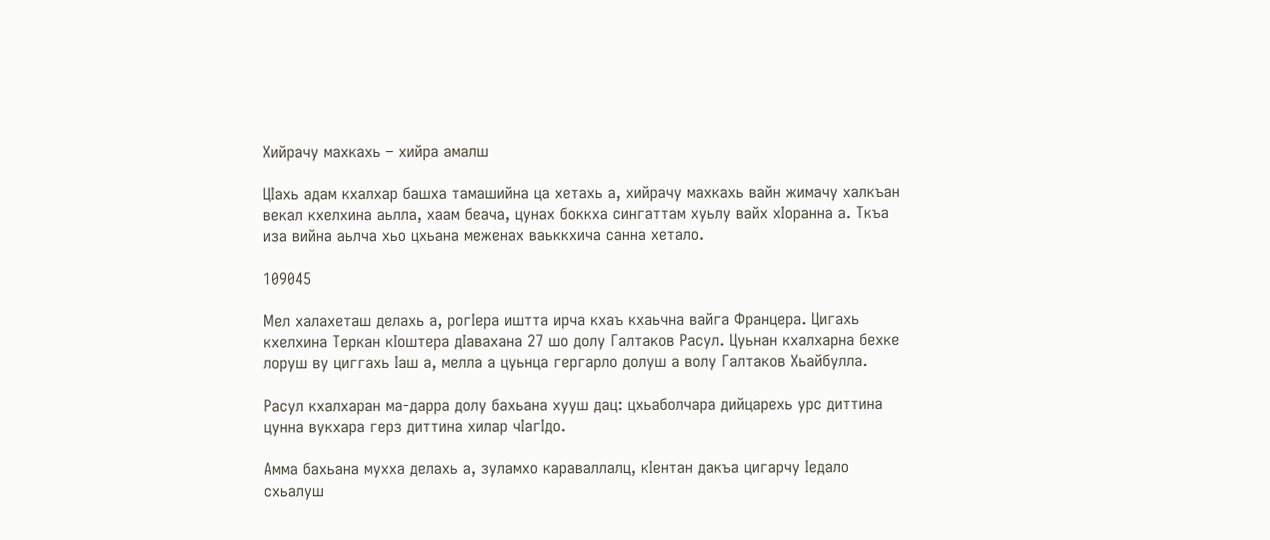Хийрачу махкахь – хийра амалш

ЦIахь адам кхалхар башха тамашийна ца хетахь а, хийрачу махкахь вайн жимачу халкъан векал кхелхина аьлла, хаам беача, цунах боккха сингаттам хуьлу вайх хIоранна а. Ткъа иза вийна аьлча хьо цхьана меженах ваьккхича санна хетало.

109045

Мел халахеташ делахь а, рогIера иштта ирча кхаъ кхаьчна вайга Францера. Цигахь кхелхина Теркан кIоштера дIавахана 27 шо долу Галтаков Расул. Цуьнан кхалхарна бехке лоруш ву циггахь Iаш а, мелла а цуьнца гергарло долуш а волу Галтаков Хьайбулла.

Расул кхалхаран ма-дарра долу бахьана хууш дац: цхьаболчара дийцарехь урс диттина цунна вукхара герз диттина хилар чIагIдо.

Амма бахьана мухха делахь а, зуламхо караваллалц, кIентан дакъа цигарчу Iедало схьалуш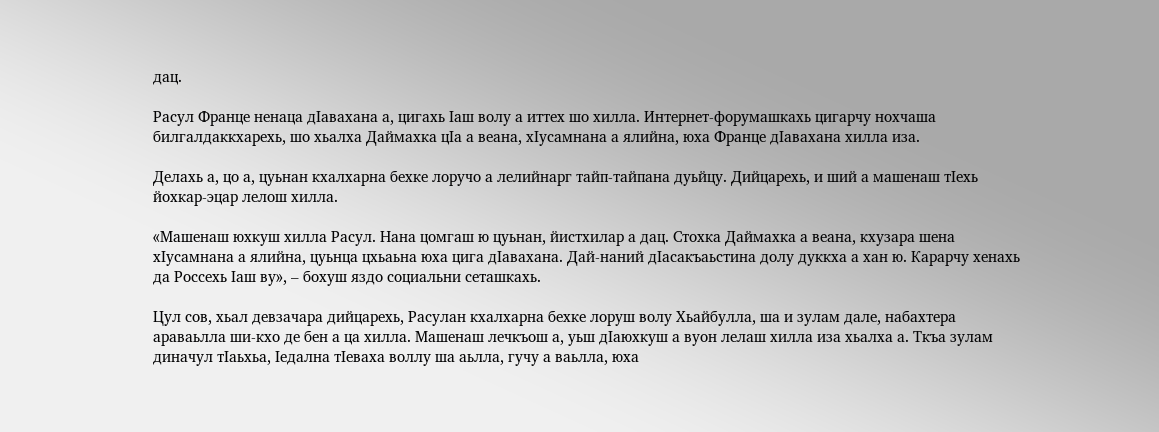дац.

Расул Франце ненаца дIавахана а, цигахь Iаш волу а иттех шо хилла. Интернет-форумашкахь цигарчу нохчаша билгалдаккхарехь, шо хьалха Даймахка цIа а веана, хIусамнана а ялийна, юха Франце дIавахана хилла иза.

Делахь а, цо а, цуьнан кхалхарна бехке лоручо а лелийнарг тайп-тайпана дуьйцу. Дийцарехь, и ший а машенаш тIехь йохкар-эцар лелош хилла.

«Машенаш юхкуш хилла Расул. Нана цомгаш ю цуьнан, йистхилар а дац. Стохка Даймахка а веана, кхузара шена хIусамнана а ялийна, цуьнца цхьаьна юха цига дIавахана. Дай-наний дIасакъаьстина долу дуккха а хан ю. Карарчу хенахь да Россехь Iаш ву», – бохуш яздо социальни сеташкахь.

Цул сов, хьал девзачара дийцарехь, Расулан кхалхарна бехке лоруш волу Хьайбулла, ша и зулам дале, набахтера араваьлла ши-кхо де бен а ца хилла. Машенаш лечкъош а, уьш дIаюхкуш а вуон лелаш хилла иза хьалха а. Ткъа зулам диначул тIаьхьа, Iедална тIеваха воллу ша аьлла, гучу а ваьлла, юха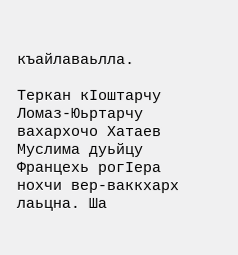къайлаваьлла.

Теркан кIоштарчу Ломаз-Юьртарчу вахархочо Хатаев Муслима дуьйцу Францехь рогIера нохчи вер-ваккхарх лаьцна. Ша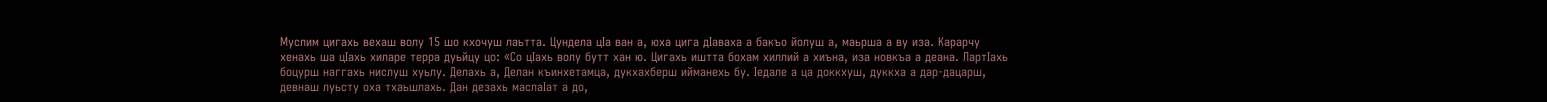Муслим цигахь вехаш волу 15 шо кхочуш лаьтта. Цундела цIа ван а, юха цига дIаваха а бакъо йолуш а, маьрша а ву иза. Карарчу хенахь ша цIахь хиларе терра дуьйцу цо: «Со цIахь волу бутт хан ю. Цигахь иштта бохам хиллий а хиъна, иза новкъа а деана. ЛартIахь боцурш наггахь нислуш хуьлу. Делахь а, Делан къинхетамца, дукхахберш ийманехь бу. Iедале а ца доккхуш, дуккха а дар-дацарш, девнаш луьсту оха тхаьшлахь. Дан дезахь маслаIат а до,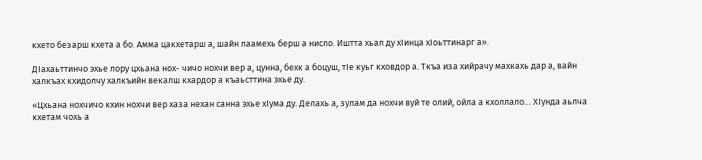кхето безарш кхета а бо. Амма цакхетарш а, шайн лаамехь берш а нисло. Иштта хьал ду хIинца хIоьттинарг а».

ДIахаьттинчо эхье лору цхьана нох- чичо нохчи вер а, цунна, бехк а боцуш, тIе куьг кховдор а. Ткъа иза хийрачу махкахь дар а, вайн халкъах кхидолчу халкъийн векалш кхардор а къаьсттина эхье ду.

«Цхьана нохчичо кхин нохчи вер хаза нехан санна эхье хIума ду. Делахь а, зулам да нохчи вуй те олий, ойла а кхоллало… ХIунда аьлча кхетам чохь а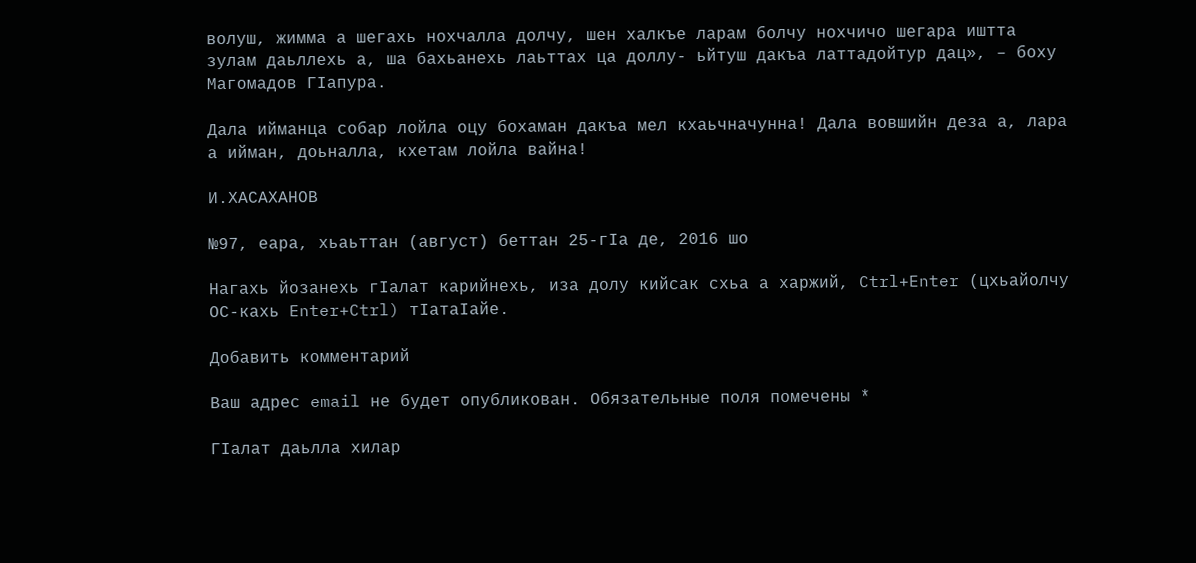волуш, жимма а шегахь нохчалла долчу, шен халкъе ларам болчу нохчичо шегара иштта зулам даьллехь а, ша бахьанехь лаьттах ца доллу- ьйтуш дакъа латтадойтур дац», – боху Магомадов ГIапура.

Дала ийманца собар лойла оцу бохаман дакъа мел кхаьчначунна! Дала вовшийн деза а, лара а ийман, доьналла, кхетам лойла вайна!

И.ХАСАХАНОВ

№97, еара, хьаьттан (август) беттан 25-гIа де, 2016 шо

Нагахь йозанехь гIалат карийнехь, иза долу кийсак схьа а харжий, Ctrl+Enter (цхьайолчу ОС-кахь Enter+Ctrl) тIатаIайе.

Добавить комментарий

Ваш адрес email не будет опубликован. Обязательные поля помечены *

ГIалат даьлла хилар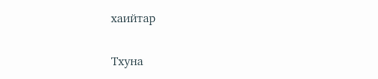хаийтар

Тхуна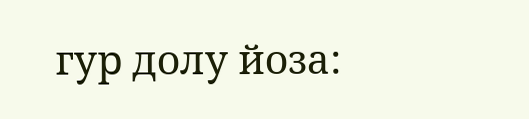гур долу йоза: